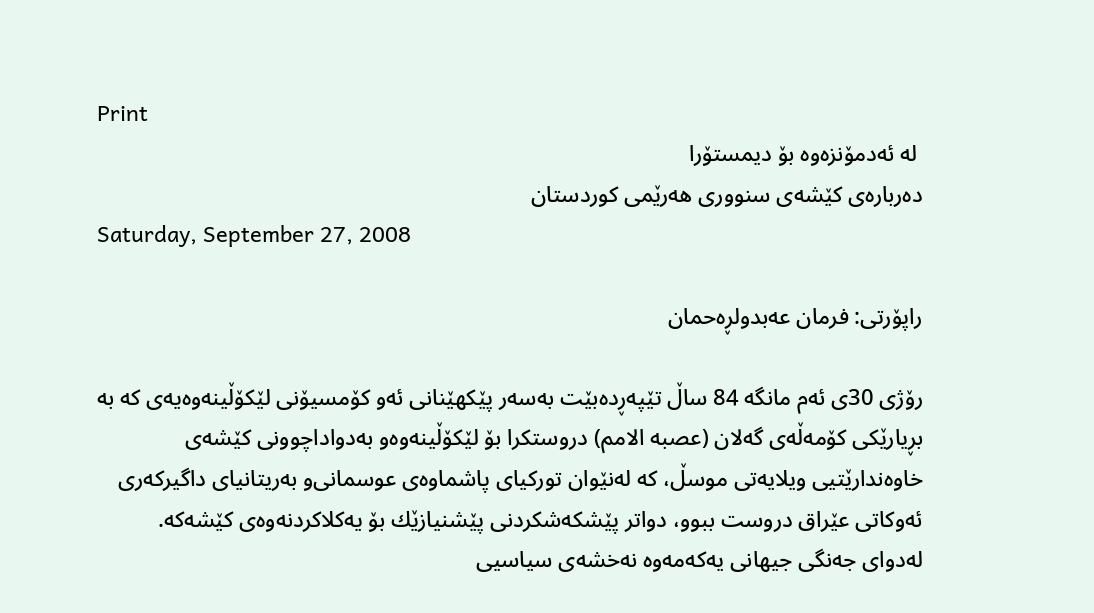Print
 له‌ ئه‌دمۆنزه‌وه‌ بۆ دیمستۆرا
ده‌رباره‌ی‌ كێشه‌ی‌ سنووری‌ هه‌رێمی‌ كوردستان
Saturday, September 27, 2008

راپۆرتی: فرمان عه‌بدولڕه‌حمان

رۆژی‌ 30ی‌ ئه‌م مانگه‌ 84 ساڵ‌ تێپه‌ڕده‌بێت به‌سه‌ر پێكهێنانی‌ ئه‌و كۆمسیۆنی‌ لێكۆڵینه‌وه‌یه‌ی‌ كه‌ به‌ بڕیارێكی‌ كۆمه‌ڵه‌ی‌ گه‌لان (عصبه‌ الامم) دروستكرا بۆ لێكۆڵینه‌وه‌و به‌دواداچوونی‌ كێشه‌ی‌ خاوه‌ندارێتیی‌ ویلایه‌تی‌ موسڵ‌، كه‌ له‌نێوان توركیای‌ پاشماوه‌ی‌ عوسمانی‌‌و به‌ریتانیای‌ داگیركه‌ری‌ ئه‌وكاتی‌ عێراق دروست ببوو، دواتر پێشكه‌شكردنی‌ پێشنیازێك بۆ یه‌كلاكردنه‌وه‌ی‌ كێشه‌كه‌.
له‌دوای‌ جه‌نگی‌ جیهانی‌ یه‌كه‌مه‌وه‌ نه‌خشه‌ی‌ سیاسیی‌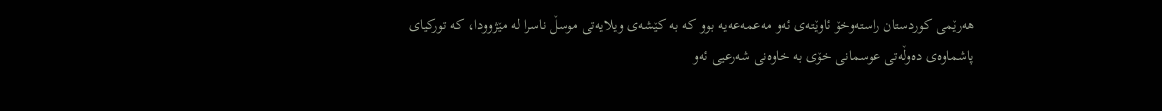هه‌رێمی‌ كوردستان راسته‌وخۆ ئاوێته‌ی‌ ئه‌و مه‌عمه‌عه‌یه‌ بوو كه‌ به‌ كێشه‌ی‌ ویلایه‌تی‌ موسڵ‌ ناسرا له‌ مێژوودا، كه‌ توركیای‌ پاشماوه‌ی‌ ده‌وڵه‌تی‌ عوسمانی‌ خۆی‌ به‌ خاوه‌نی‌ شه‌رعیی‌ ئه‌و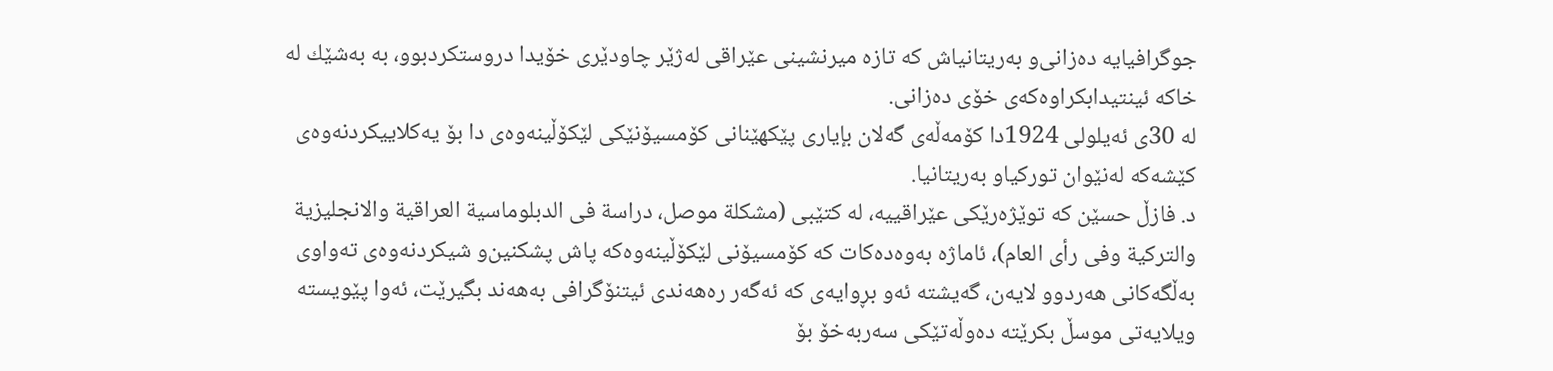جوگرافیایه‌ ده‌زانی‌‌و به‌ریتانیاش كه‌ تازه‌ میرنشینی‌ عێراقی‌ له‌ژێر چاودێری‌ خۆیدا دروستكردبوو، به‌ به‌شێك له‌ خاكه‌ ئینتیدابكراوه‌كه‌ی‌ خۆی‌ ده‌زانی‌.
له‌ 30ی‌ ئه‌یلولی‌ 1924دا كۆمه‌ڵه‌ی‌ گه‌لان بإیاری‌ پێكهێنانی‌ كۆمسیۆنێكی‌ لێكۆڵینه‌وه‌ی‌ دا بۆ یه‌كلاییكردنه‌وه‌ی‌ كێشه‌كه‌ له‌نێوان توركیاو به‌ریتانیا.
د. فازڵ‌ حسێن كه‌ توێژه‌رێكی‌ عێراقییه‌، له‌ كتێبی‌ (مشكلة موصل، دراسة فى الدبلوماسية العراقية والانجليزية والتركية وفى رأى العام)، ئاماژه‌ به‌وه‌ده‌كات كه‌ كۆمسیۆنی‌ لێكۆڵینه‌وه‌كه‌ پاش پشكنین‌و شیكردنه‌وه‌ی‌ ته‌واوی‌ به‌ڵگه‌كانی‌ هه‌ردوو لایه‌ن، گه‌یشته‌ ئه‌و بڕوایه‌ی‌ كه‌ ئه‌گه‌ر ره‌هه‌ندی‌ ئیتنۆگرافی‌ به‌هه‌ند بگیرێت، ئه‌وا پێویسته‌ ویلایه‌تی‌ موسڵ‌ بكرێته‌ ده‌وڵه‌تێكی‌ سه‌ربه‌خۆ بۆ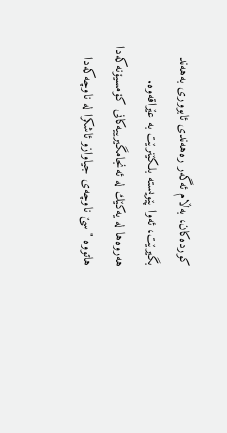كورده‌كان، به‌ڵام ئه‌گه‌ر ره‌هه‌ندی‌ ئابووری‌ به‌هه‌ند بگیرێت، ئه‌وا پێویسته‌ بلكێنرێت به‌ عێراقه‌وه‌.
هه‌روه‌ها له‌ یه‌كێك له‌ ئه‌نجامگیرییه‌كانی‌ كۆمسیۆنه‌كه‌دا هاتووه‌ "سێ‌ ناوچه‌ی‌ جیاوازو ئاشكرا له‌ ناوچه‌كه‌دا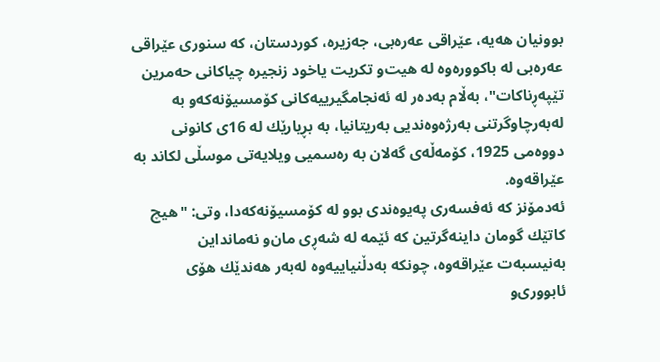بوونیان هه‌یه‌، عێراقی‌ عه‌ره‌بی‌، جه‌زیره‌، كوردستان، كه‌ سنوری‌ عێراقی‌ عه‌ره‌بی‌ له‌ باكووره‌وه‌ له‌ هیت‌و تكریت یاخود زنجیره‌ چیاكانی‌ حه‌مرین تێپه‌ڕناكات"، به‌ڵام به‌ده‌ر له‌ ئه‌نجامگیرییه‌كانی‌ كۆمسیۆنه‌كه‌و به‌ له‌به‌رچاوگرتنی‌ به‌رژه‌وه‌ندیی‌ به‌ریتانیا، به‌ بڕیارێك له‌ 16ی‌ كانونی‌ دووه‌می‌ 1925، كۆمه‌ڵه‌ی‌ گه‌لان به‌ ره‌سمیی‌ ویلایه‌تی‌ موسڵی‌ لكاند به‌ عێراقه‌وه‌.
ئه‌دمۆنز كه‌ ئه‌فسه‌ری‌ په‌یوه‌ندی‌ بوو له‌ كۆمسیۆنه‌كه‌دا، وتی‌: "هیچ كاتێك گومان داینه‌گرتین كه‌ ئێمه‌ له‌ شه‌ڕی‌ مان‌و نه‌مانداین به‌نیسبه‌ت عێراقه‌وه‌، چونكه‌ به‌دڵنیاییه‌وه‌ له‌به‌ر هه‌ندێك هۆی‌ ئابووری‌‌و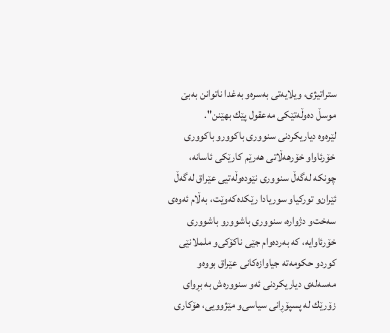ستراتیژی‌، ویلایه‌تی‌ به‌سره‌و به‌غدا ناتوانن به‌بێ‌ موسڵ‌ ده‌وڵه‌تێكی‌ مه‌عقول پێك بهێنن".
لێره‌وه‌ دیاریكردنی‌ سنووری‌ باكوور‌و باكووری‌ خۆرئاواو خۆرهه‌ڵاتی‌ هه‌رێم كارێكی‌ ئاسانه‌، چونكه‌ له‌گه‌ڵ‌ سنووری‌ نێوده‌وڵه‌تیی‌ عێراق له‌گه‌ڵ‌ ئێران‌و توركیاو سوریادا رێكده‌كه‌وێت، به‌ڵام ئه‌وه‌ی‌ سه‌خت‌و دژواره‌، سنووری‌ باشوورو باشووری‌ خۆرئاوایه‌، كه‌ به‌رده‌وام جێی‌ ناكۆكی‌‌و ململانێی‌ كوردو حكومه‌ته‌ جیاوازه‌كانی‌ عێراق بووه‌و مه‌سه‌له‌ی‌ دیاریكردنی‌ ئه‌و سنووره‌ش به‌ بڕوای‌ زۆرێك له‌ پسپۆڕانی‌ سیاسی‌‌و مێژوویی‌، هۆكاری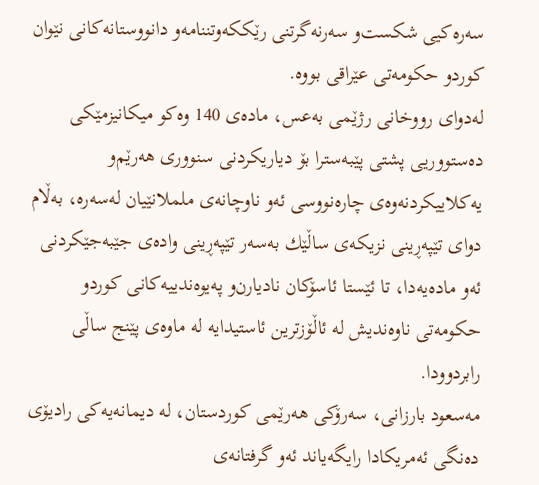سه‌ره‌كیی‌ شكست‌و سه‌رنه‌گرتنی‌ رێككه‌وتننامه‌و دانووستانه‌كانی‌ نێوان كوردو حكومه‌تی‌ عێراقی‌ بووه‌.
له‌دوای‌ رووخانی‌ رژێمی‌ به‌عس، ماده‌ی‌ 140 وه‌كو میكانیزمێكی‌ ده‌ستووریی‌ پشتی‌ پێبه‌سترا بۆ دیاریكردنی‌ سنووری‌ هه‌رێم‌و یه‌كلاییكردنه‌وه‌ی‌ چاره‌نووسی‌ ئه‌و ناوچانه‌ی‌ ململانێیان له‌سه‌ره‌، به‌ڵام دوای‌ تێپه‌ڕینی‌ نزیكه‌ی‌ ساڵێك به‌سه‌ر تێپه‌ڕینی‌ واده‌ی‌ جێبه‌جێكردنی‌ ئه‌و ماده‌یه‌دا، تا ئێستا ئاسۆكان نادیارن‌و په‌یوه‌ندییه‌كانی‌ كوردو حكومه‌تی‌ ناوه‌ندیش له‌ ئاڵۆزترین ئاستیدایه‌ له‌ ماوه‌ی‌ پێنج ساڵی‌ رابردوودا.
مه‌سعود بارزانی‌، سه‌رۆكی هه‌رێمی‌ كوردستان، له‌ دیمانه‌یه‌كی‌ رادیۆی‌ ده‌نگی‌ ئه‌مریكادا رایگه‌یاند ئه‌و گرفتانه‌ی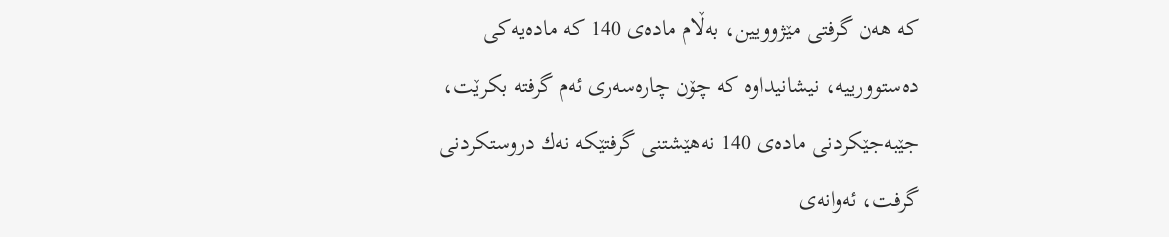كه‌ هه‌ن گرفتی مێژوویین، به‌ڵام ماده‌ی 140 كه‌ ماده‌یه‌كی ده‌ستوورییه‌، نیشانیداوه‌ كه‌ چۆن چاره‌سه‌ری ئه‌م گرفته‌ بكرێت، جێبه‌جێكردنی ماده‌ی 140 نه‌هێشتنی گرفتێكه‌ نه‌ك دروستكردنی گرفت، ئه‌وانه‌ی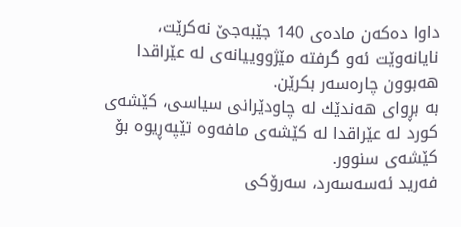داوا ده‌كه‌ن ماده‌ی 140 جێبه‌جێ‌ نه‌كرێت، نایانه‌وێت ئه‌و گرفته‌ مێژووییانه‌ی له‌ عێراقدا هه‌بوون چاره‌سه‌ر بكرێن.
به‌ بڕوای‌ هه‌ندێك له‌ چاودێرانی‌ سیاسی‌، كێشه‌ی‌ كورد له‌ عێراقدا له‌ كێشه‌ی‌ مافه‌وه‌ تێپه‌ڕیوه‌ بۆ كێشه‌ی‌ سنوور.
فه‌رید ئه‌سه‌سه‌رد، سه‌رۆكی‌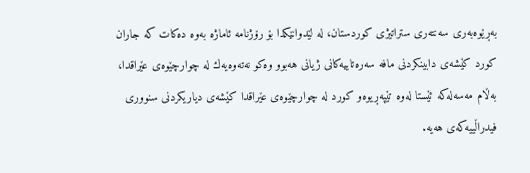به‌ڕێوه‌به‌ری‌ سه‌نته‌ری‌ ستراتیژی‌ كوردستان، له‌ لێدوانێكدا بۆ رۆژنامه‌ ئاماژه‌ به‌وه‌ ده‌كات كه‌ جاران كورد كێشه‌ی‌ دابینكردنی‌ مافه‌ سه‌ره‌تاییه‌كانی‌ ژیانی‌ هه‌بوو وه‌كو نه‌ته‌وه‌یه‌ك له‌ چوارچێوه‌ی‌ عێراقدا، به‌ڵام مه‌سه‌له‌كه‌ ئێستا له‌وه‌ تێپه‌ڕیوه‌و كورد له‌ چوارچێوه‌ی‌ عێراقدا كێشه‌ی‌ دیاریكردنی‌ سنووری‌ فیدراڵییه‌كه‌ی‌ هه‌یه‌.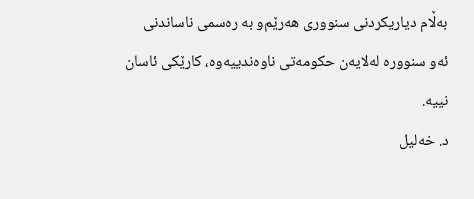به‌ڵام دیاریكردنی‌ سنووری‌ هه‌رێم‌و به‌ ره‌سمی‌ ناساندنی‌ ئه‌و سنووره‌ له‌لایه‌ن حكومه‌تی‌ ناوه‌ندییه‌وه‌، كارێكی‌ ئاسان نییه‌.
د. خه‌لیل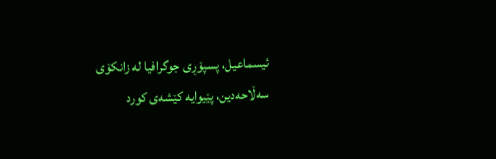ئیسماعیل، پسپۆڕی‌ جوگرافیا له‌ زانكۆی‌ سه‌ڵاحه‌دین، پێیوایه‌ كێشه‌ی‌ كورد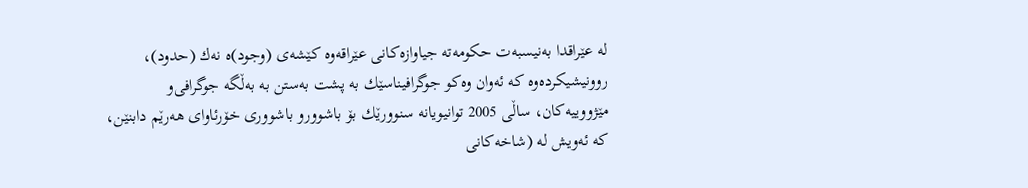له‌ عێراقدا به‌نیسبه‌ت حكومه‌ته‌ جیاوازه‌كانی‌ عێراقه‌وه‌ كێشه‌ی‌ (وجود)ه‌ نه‌ك (حدود)، روونیشیكرده‌وه‌ كه‌ ئه‌وان وه‌كو جوگرافیناسێك به‌ پشت به‌ستن به‌ به‌ڵگه‌ جوگرافی‌و مێژووییه‌كان، ساڵی‌ 2005 توانیویانه‌ سنوورێك بۆ باشوورو باشووری‌ خۆرئاوای‌ هه‌رێم دابنێن، كه‌ ئه‌ویش له‌ (شاخه‌كانی‌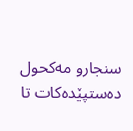سنجار‌و مه‌كحول ده‌ستپێده‌كات تا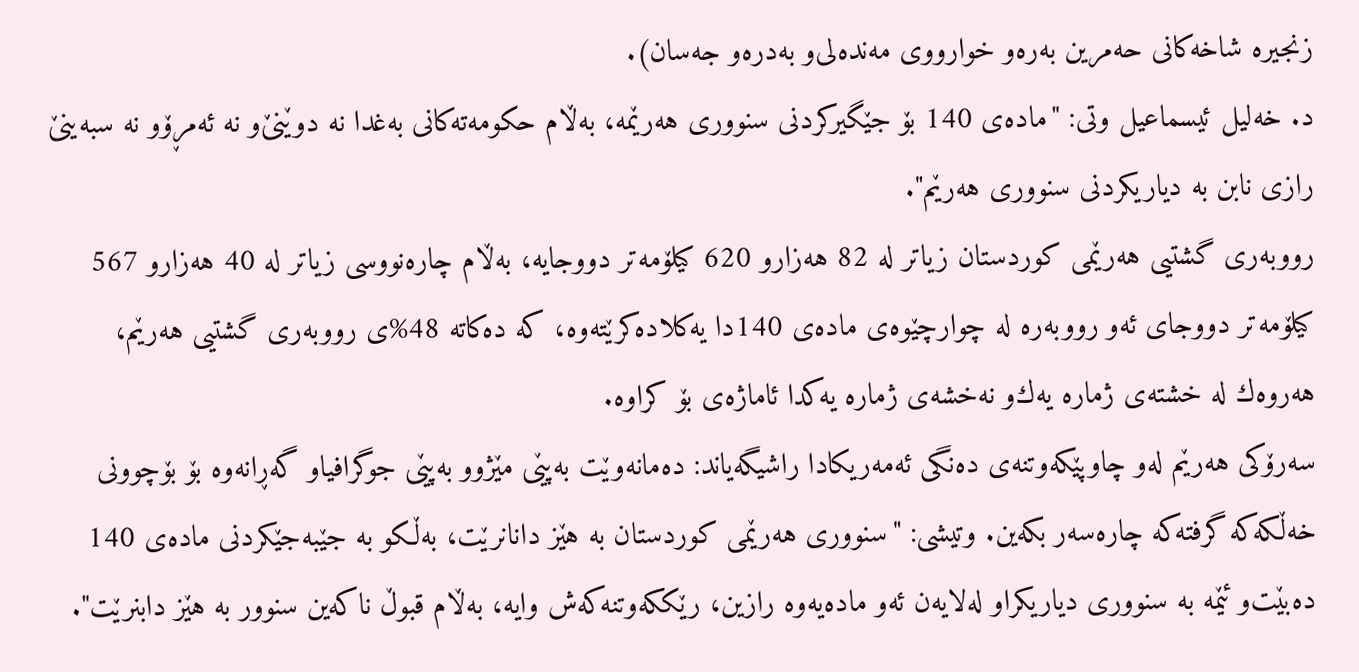زنجیره‌ شاخه‌كانی‌ حه‌مرین به‌ره‌و خوارووی‌ مه‌نده‌لی‌‌و به‌دره‌و جه‌سان).
د. خه‌لیل ئیسماعیل وتی‌: "ماده‌ی‌ 140 بۆ جێگیركردنی‌ سنووری‌ هه‌رێمه‌، به‌ڵام حكومه‌ته‌كانی‌ به‌غدا نه‌ دوێنێ‌‌و نه‌ ئه‌مڕۆو نه‌ سبه‌ینێ‌ رازی‌ نابن به‌ دیاریكردنی‌ سنووری‌ هه‌رێم".
رووبه‌ری‌ گشتیی‌ هه‌رێمی‌ كوردستان زیاتر له‌ 82 هه‌زارو 620 كیلۆمه‌تر دووجایه‌، به‌ڵام چاره‌نووسی‌ زیاتر له‌ 40 هه‌زارو 567 كیلۆمه‌تر دووجای‌ ئه‌و رووبه‌ره‌ له‌ چوارچێوه‌ی‌ ماده‌ی‌ 140دا یه‌كلاده‌كرێته‌وه‌، كه‌ ده‌كاته‌ 48%ی‌ رووبه‌ری‌ گشتیی‌ هه‌رێم، هه‌روه‌ك له‌ خشته‌ی‌ ژماره‌ یه‌ك‌و نه‌خشه‌ی‌ ژماره‌ یه‌كدا ئاماژه‌ی‌ بۆ كراوه‌.
سه‌رۆكی هه‌رێم له‌و چاوپێكه‌وتنه‌ی‌ ده‌نگی‌ ئه‌مه‌ریكادا راشیگه‌یاند: ده‌مانه‌وێت به‌پێی مێژوو به‌پێی جوگرافیاو گه‌ڕانه‌وه‌ بۆ بۆچوونی خه‌ڵكه‌كه‌ گرفته‌كه‌ چاره‌سه‌ر بكه‌ین. وتیشی‌: "سنووری هه‌رێمی كوردستان به‌ هێز دانانرێت، به‌ڵكو به‌ جێبه‌جێكردنی‌ ماده‌ی 140 ده‌بێت‌و ئێمه‌ به‌ سنووری دیاریكراو له‌لایه‌ن ئه‌و ماده‌یه‌وه‌ رازین، رێككه‌وتنه‌كه‌ش وایه‌، به‌ڵام قبوڵ‌ ناكه‌ین سنوور به‌ هێز دابنرێت".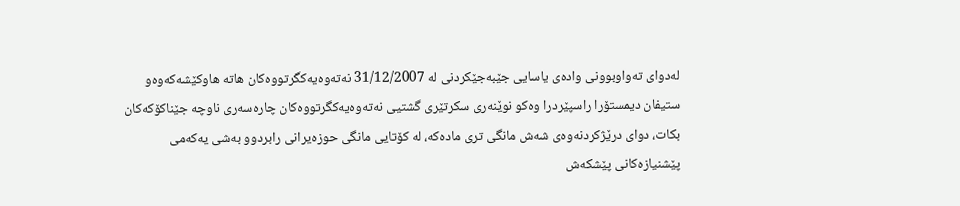له‌دوای‌ ته‌واوبوونی‌ واده‌ی‌ یاسایی‌ جێبه‌جێكردنی‌ له‌ 31/12/2007 نه‌ته‌وه‌یه‌كگرتووه‌كان هاته‌ هاوكێشه‌كه‌وه‌و ستیفان دیمستۆرا راسپێردرا وه‌كو نوێنه‌ری‌ سكرتێری‌ گشتیی‌ نه‌ته‌وه‌یه‌كگرتووه‌كان چاره‌سه‌ری‌ ناوچه‌ جێناكۆكه‌كان بكات، دوای‌ درێژكردنه‌وه‌ی‌ شه‌ش مانگی‌ تری‌ ماده‌كه‌، له‌ كۆتایی‌ مانگی‌ حوزه‌یرانی‌ رابردوو به‌شی‌ یه‌كه‌می‌ پێشنیازه‌كانی‌ پێشكه‌ش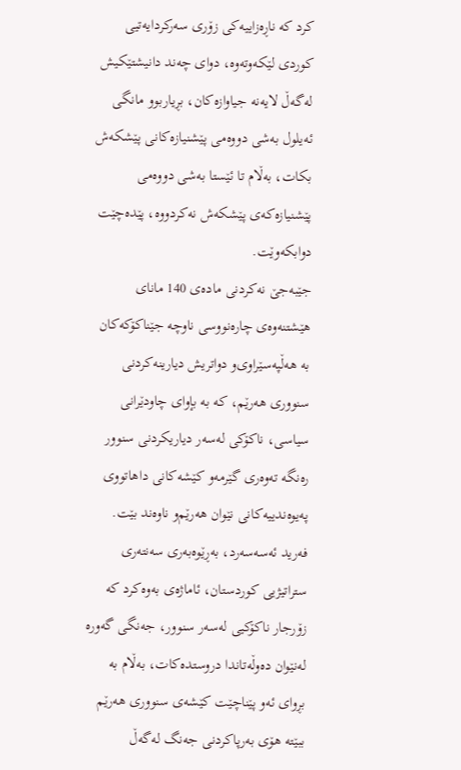كرد كه‌ ناڕه‌زاییه‌كی‌ زۆری‌ سه‌ركردایه‌تیی‌ كوردی‌ لێكه‌وته‌وه‌، دوای‌ چه‌ند دانیشتێكیش له‌گه‌ڵ‌ لایه‌نه‌ جیاوازه‌كان، بڕیاربوو مانگی‌ ئه‌یلول به‌شی‌ دووه‌می‌ پێشنیازه‌كانی‌ پێشكه‌ش بكات، به‌ڵام تا ئێستا به‌شی‌ دووه‌می‌ پێشنیازه‌كه‌ی‌ پێشكه‌ش نه‌كردووه‌، پێده‌چێت دوابكه‌وێت.
جێبه‌جێ‌ نه‌كردنی‌ ماده‌ی‌ 140 مانای‌ هێشتنه‌وه‌ی‌ چاره‌نووسی‌ ناوچه‌ جێناكۆكه‌كان به‌ هه‌ڵپه‌سێراوی‌‌و دواتریش دیارینه‌كردنی‌ سنووری‌ هه‌رێم، كه‌ به‌ بإوای‌ چاودێرانی‌ سیاسی‌، ناكۆكی‌ له‌سه‌ر دیاریكردنی‌ سنوور ره‌نگه‌ ته‌وه‌ری‌ گێرمه‌و كێشه‌كانی‌ داهاتووی‌ په‌یوه‌ندییه‌كانی‌ نێوان هه‌رێم‌و ناوه‌ند بێت.
فه‌رید ئه‌سه‌سه‌رد، به‌ڕێوه‌به‌ری‌ سه‌نته‌ری‌ ستراتیژیی‌ كوردستان، ئاماژه‌ی‌ به‌وه‌كرد كه‌ زۆرجار ناكۆكیی‌ له‌سه‌ر سنوور، جه‌نگی‌ گه‌وره‌ له‌نێوان ده‌وڵه‌تاندا دروستده‌كات، به‌ڵام به‌ بڕوای‌ ئه‌و پێناچێت كێشه‌ی‌ سنووری‌ هه‌رێم ببێته‌ هۆی‌ به‌رپاكردنی‌ جه‌نگ له‌گه‌ڵ‌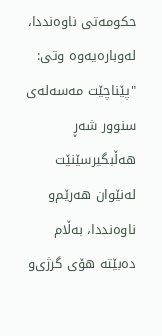حكومه‌تی‌ ناوه‌نددا، له‌وباره‌یه‌وه‌ وتی‌: "پێناچێت مه‌سه‌له‌ی‌ سنوور شه‌ڕ هه‌ڵبگیرسێنێت له‌نێوان هه‌رێم‌و ناوه‌نددا، به‌ڵام ده‌بێته‌ هۆی‌ گرژی‌‌و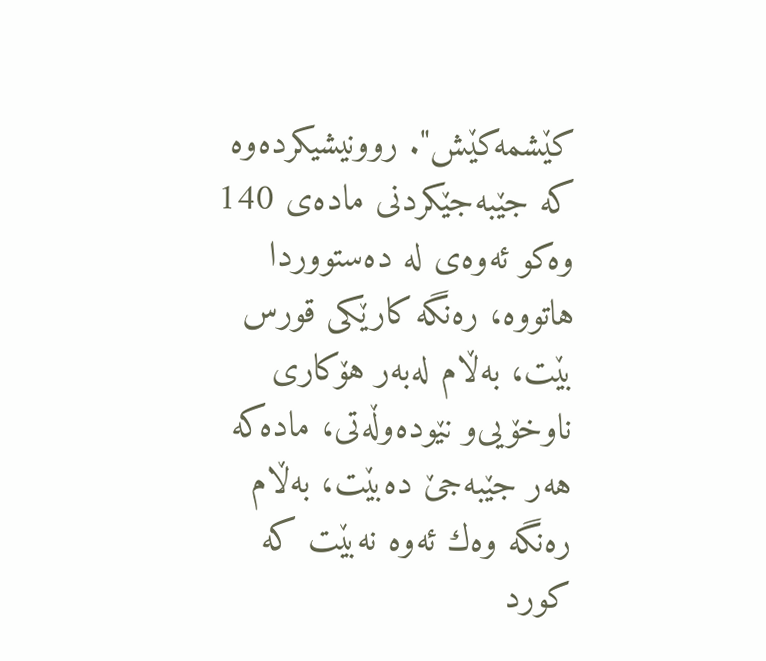كێشمه‌كێش". روونیشیكرده‌وه‌ كه‌ جێبه‌جێكردنی‌ ماده‌ی‌ 140 وه‌كو ئه‌وه‌ی‌ له‌ ده‌ستووردا هاتووه‌، ره‌نگه‌ كارێكی‌ قورس بێت، به‌ڵام له‌به‌ر هۆكاری‌ ناوخۆیی‌‌و نێوده‌وڵه‌تی‌، ماده‌كه‌ هه‌ر جێبه‌جێ‌ ده‌بێت، به‌ڵام ره‌نگه‌ وه‌ك ئه‌وه‌ نه‌بێت كه‌ كورد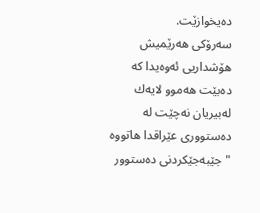ده‌یخوازێت.
سه‌رۆكی‌ هه‌رێمیش هۆشداریی‌ ئه‌وه‌یدا كه‌ ده‌بێت هه‌موو لایه‌ك له‌بیریان نه‌چێت له‌ ده‌ستووری عێراقدا هاتووه‌ "جێبه‌جێكردنی ده‌ستوور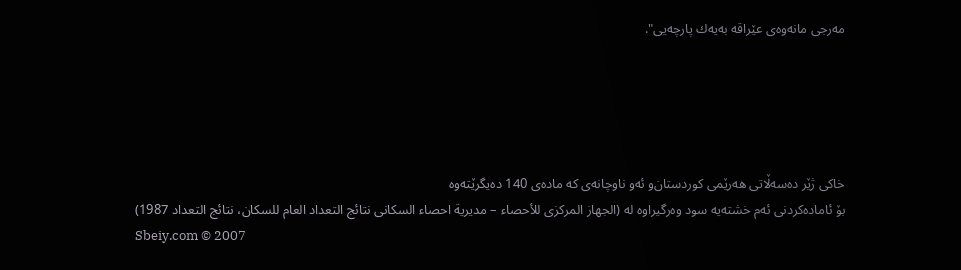مه‌رجی مانه‌وه‌ی عێراقه‌ به‌یه‌ك پارچه‌یی".





خاكی‌ ژێر ده‌سه‌ڵاتی‌ هه‌رێمی‌ كوردستان‌و ئه‌و ناوچانه‌ی‌ كه‌ ماده‌ی‌ 140 ده‌یگرێته‌وه‌
بۆ ئاماده‌كردنی‌ ئه‌م خشته‌یه‌ سود وه‌رگیراوه‌ له‌ (الجهاز المركزى للأحصاء – مديرية احصاء السكانى نتائج التعداد العام للسكان، نتائج التعداد 1987)
Sbeiy.com © 2007